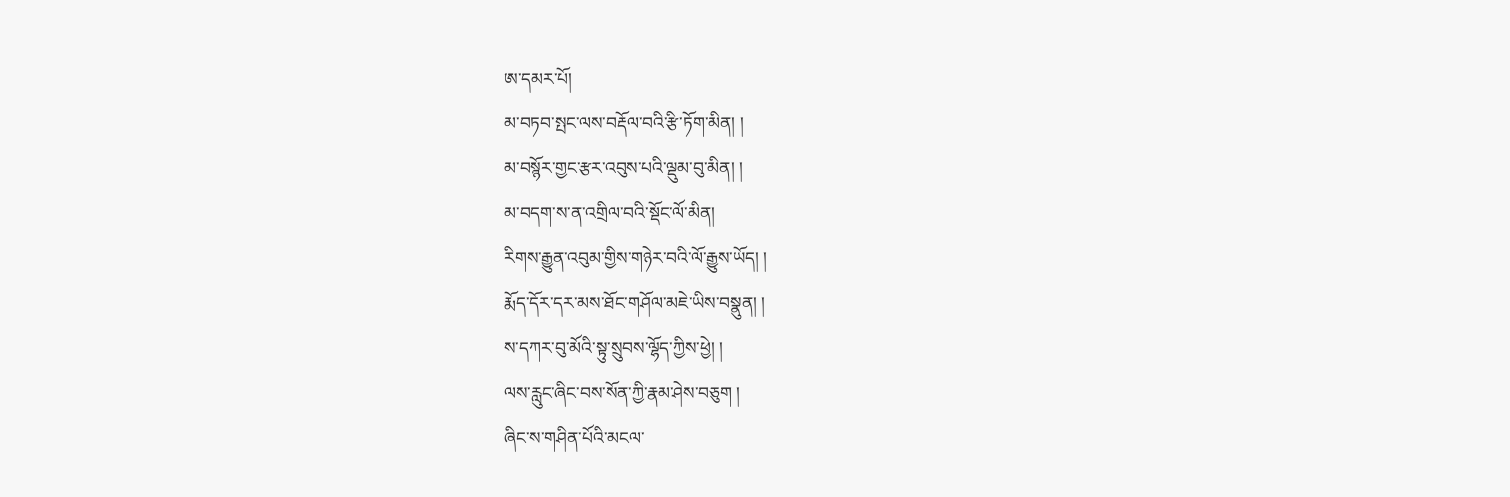ཨ་དམར་པོ།
མ་བཏབ་སྤང་ལས་བརྡོལ་བའི་རྩི་ཏོག་མིན། །
མ་བསྙོར་གྱང་རྩར་འབུས་པའི་ལྡུམ་བུ་མིན། །
མ་བདག་ས་ན་འགྲིལ་བའི་སྡོང་ལོ་མིན།
རིགས་རྒྱུན་འབུམ་གྱིས་གཉེར་བའི་ལོ་རྒྱུས་ཡོད། །
རྨོད་དོར་དར་མས་ཐོང་གཤོལ་མཇེ་ཡིས་བསྣུན། །
ས་དཀར་བུ་མོའི་སྟུ་སྲུབས་ལྷོད་ཀྱིས་ཕྱེ། །
ལས་རླུང་ཞིང་བས་སོན་ཀྱི་རྣམ་ཤེས་བཅུག །
ཞིང་ས་གཤིན་པོའི་མངལ་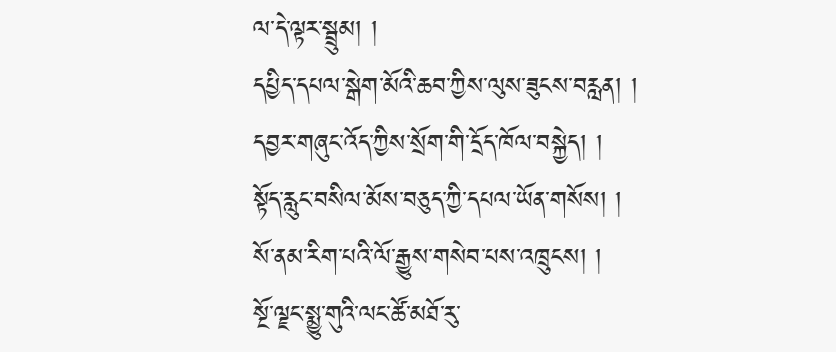ལ་དེ་ལྟར་སྦྲུམ། །
དཔྱིད་དཔལ་སྒེག་མོའི་ཆབ་ཀྱིས་ལུས་ཟུངས་བརླན། །
དབྱར་གཞུང་འོད་ཀྱིས་སྲོག་གི་དྲོད་ཁོལ་བསྐྱེད། །
སྟོད་རླུང་བསིལ་མོས་བཅུད་ཀྱི་དཔལ་ཡོན་གསོས། །
སོ་ནམ་རིག་པའི་ལོ་རྒྱུས་གསེབ་པས་འཁྲུངས། །
སྔོ་ལྗང་སྨྱུ་གུའི་ལང་ཚོ་མཐོ་རུ་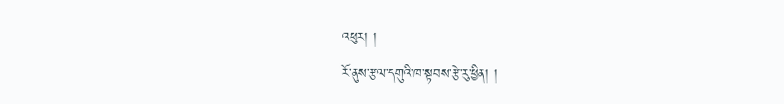འཕུར། །
རོ་ནུས་རྩལ་དགུའི་ཁ་སྟབས་རྩེ་རུ་ཕྱིན། །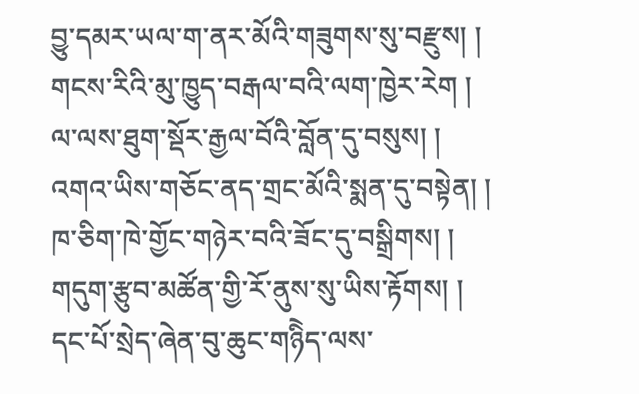བྱུ་དམར་ཡལ་ག་ནར་མོའི་གཟུགས་སུ་བརྫུས། །
གངས་རིའི་མུ་ཁྱུད་བརྒལ་བའི་ལག་ཁྱེར་རེག །
ལ་ལས་ཐུག་སྡོར་རྒྱལ་བོའི་བློན་དུ་བསུས། །
འགའ་ཡིས་གཅོང་ནད་གྲང་མོའི་སྨན་དུ་བསྟེན། །
ཁ་ཅིག་ཁེ་གྱོང་གཉེར་བའི་ཟོང་དུ་བསྒྲིགས། །
གདུག་རྩུབ་མཚོན་གྱི་རོ་ནུས་སུ་ཡིས་རྟོགས། །
དང་པོ་སྲེད་ཞེན་བུ་ཆུང་གཉིེད་ལས་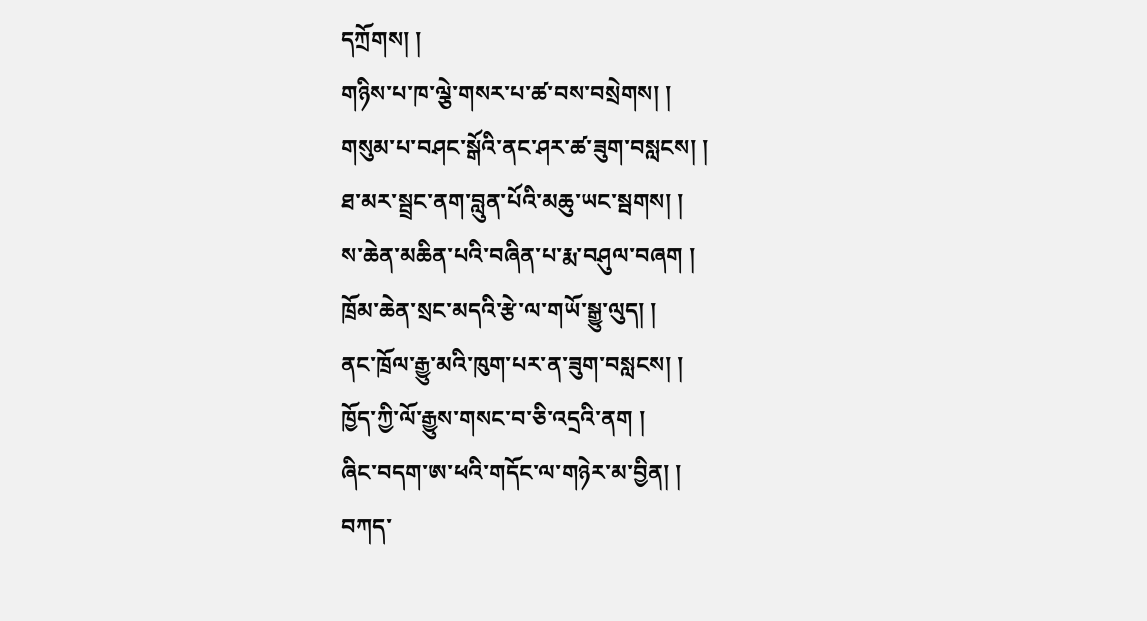དཀྲོགས། །
གཉིས་པ་ཁ་ལྕེ་གསར་པ་ཚ་བས་བསྲེགས། །
གསུམ་པ་བཤང་སྒོའི་ནང་ཤར་ཚ་ཟུག་བསླངས། །
ཐ་མར་སྦྲང་ནག་བླུན་པོའི་མཆུ་ཡང་སྦགས། །
ས་ཆེན་མཆིན་པའི་བཞིན་པ་རྨ་བཤུལ་བཞག །
ཁྲོམ་ཆེན་སྲང་མདའི་རྩེ་ལ་གཡོ་སྒྱུ་ལུད། །
ནང་ཁྲོལ་རྒྱུ་མའི་ཁུག་པར་ན་ཟུག་བསླངས། །
ཁྱོད་ཀྱི་ལོ་རྒྱུས་གསང་བ་ཅི་འདྲའི་ནག །
ཞིང་བདག་ཨ་ཕའི་གདོང་ལ་གཉེར་མ་བྱིན། །
བཀད་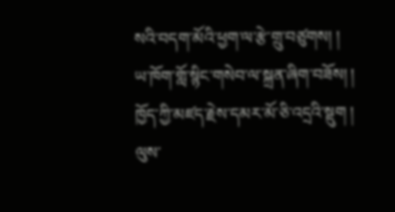སའི་བདག་མོའི་ཕྱག་ལ་རྩེ་གྲུ་བཙུགས། །
ཡ་ཁོག་གློ་སྙིང་གསེབ་ལ་སྐྲན་ཞིག་བཟོས། །
ཁྱོད་ཀྱི་མཛད་རྗེས་དམར་མོ་ཅི་འདྲའི་སྡུག །
ལུས་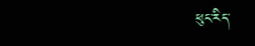ཕུང་རིད་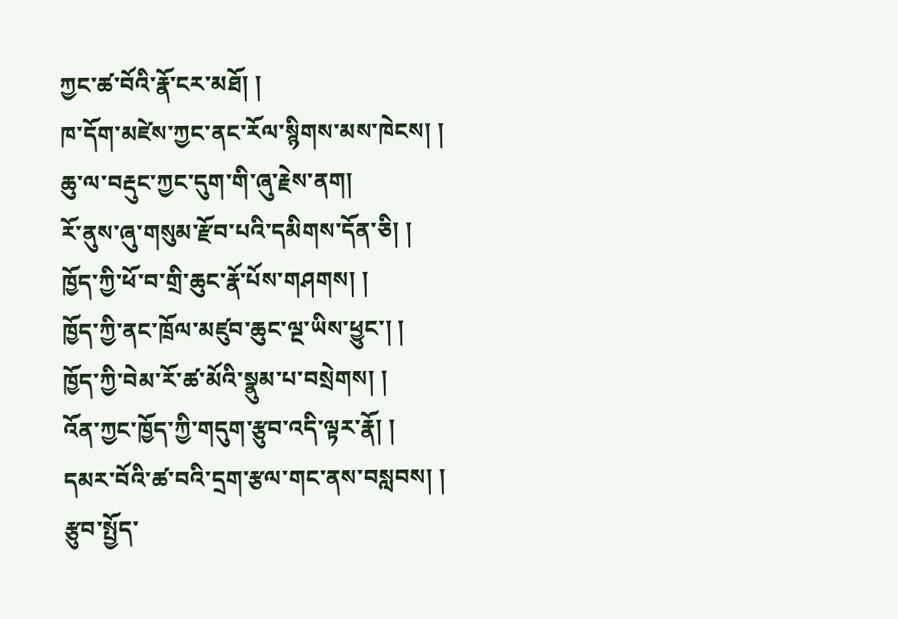ཀྱང་ཚ་བོའི་རྣོ་ངར་མཐོ། །
ཁ་དོག་མཛེས་ཀྱང་ནང་རོལ་སྙིགས་མས་ཁེངས། །
ཆུ་ལ་བརྡུང་ཀྱང་དུག་གི་ཞུ་རྗེས་ནག།
རོ་ནུས་ཞུ་གསུམ་རྫོབ་པའི་དམིགས་དོན་ཅི། །
ཁྱོད་ཀྱི་ཕོ་བ་གྲི་ཆུང་རྣོ་པོས་གཤགས། །
ཁྱོད་ཀྱི་ནང་ཁྲོལ་མཛུབ་ཆུང་ལྔ་ཡིས་ཕྱུང་། །
ཁྱོད་ཀྱི་བེམ་རོ་ཚ་མོའི་སྣུམ་པ་བསྲེགས། །
འོན་ཀྱང་ཁྱོད་ཀྱི་གདུག་རྩུབ་འདི་ལྟར་རྣོ། །
དམར་བོའི་ཚ་བའི་དྲག་རྩལ་གང་ནས་བསླབས། །
རྩུབ་སྤྱོད་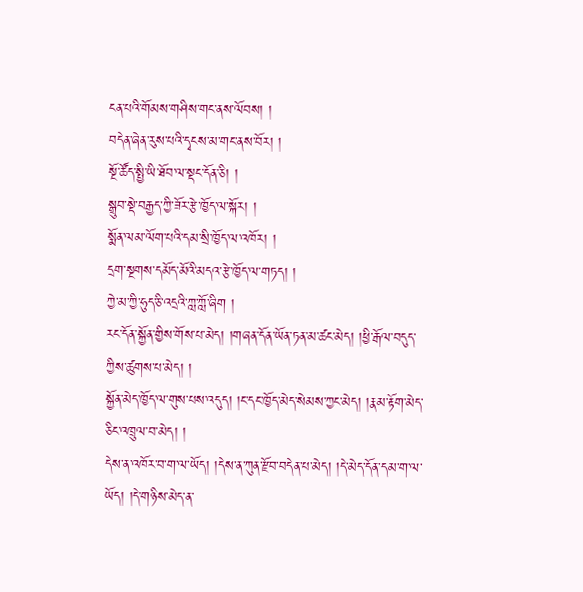ངན་པའི་གོམས་གཤིས་གང་ནས་ལོབས། །
བདེན་ཞེན་རུས་པའི་དྭངས་མ་གང་ནས་བོར། །
སྔོ་ཚོད་སྤྱི་ཡི་ཐོབ་ལ་སྡང་དོན་ཅི། །
སྒྲུབ་སྡེ་བརྒྱད་ཀྱི་ཟོར་རྩེ་ཁྱོད་ལ་སྐོར། །
སྨོན་ལམ་ལོག་པའི་དམ་སྲི་ཁྱོད་ལ་འཁོར། །
དྲག་སྔགས་དམོད་མོའི་མདའ་རྩེ་ཁྱོད་ལ་གཏད། །
ཀྱེ་མ་ཀྱི་ཧུད་ཅི་འདྲའི་ཀླ་ཀློ་ཞིག །
རང་དོན་སྐྱོན་གྱིས་གོས་པ་མེད། །གཞན་དོན་ཡོན་ཏན་མ་ཚང་མེད། །ཕྱི་རྒོལ་བདུད་ཀྱིས་ཚུགས་པ་མེད། །
སྐྱོན་མེད་ཁྱོད་ལ་གུས་པས་འདུད། །ང་དང་ཁྱོད་མེད་སེམས་ཀྱང་མེད། །རྣམ་རྟོག་མེད་ཅིང་འཁྲུལ་བ་མེད། །
དེས་ན་འཁོར་བ་ག་ལ་ཡོད། །དེས་ན་ཀུན་རྫོབ་བདེན་པ་མེད། །དེ་མེད་དོན་དམ་ག་ལ་ཡོད། །དེ་གཉིས་མེད་ན་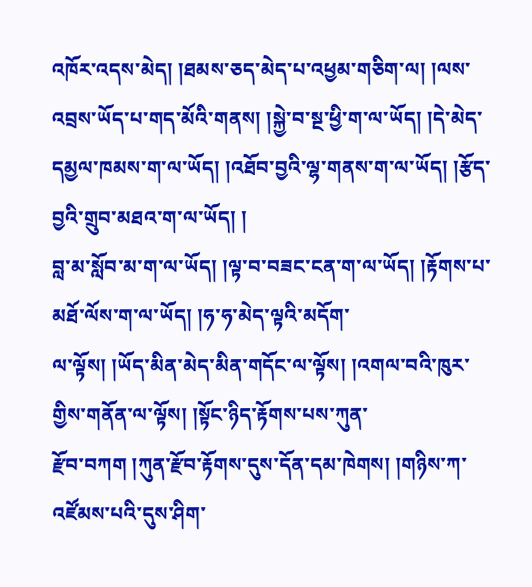འཁོར་འདས་མེད། །ཐམས་ཅད་མེད་པ་འཕྱམ་གཅིག་ལ། །ལས་འབྲས་ཡོད་པ་གད་མོའི་གནས། །སྐྱེ་བ་སྔ་ཕྱི་ག་ལ་ཡོད། །དེ་མེད་དམྱལ་ཁམས་ག་ལ་ཡོད། །འཐོབ་བྱའི་ལྷ་གནས་ག་ལ་ཡོད། །རྩོད་བྱའི་གྲུབ་མཐའ་ག་ལ་ཡོད། །
བླ་མ་སློབ་མ་ག་ལ་ཡོད། །ལྟ་བ་བཟང་ངན་ག་ལ་ཡོད། །རྟོགས་པ་མཐོ་ལོས་ག་ལ་ཡོད། །ཧ་ཧ་མེད་ལྟའི་མདོག་
ལ་ལྟོས། །ཡོད་མིན་མེད་མིན་གདོང་ལ་ལྟོས། །འགལ་བའི་ཁུར་གྱིས་གནོན་ལ་ལྟོས། །སྟོང་ཉིད་རྟོགས་པས་ཀུན་
རྫོབ་བཀག །ཀུན་རྫོབ་རྟོགས་དུས་དོན་དམ་ཁེགས། །གཉིས་ཀ་འཛོམས་པའི་དུས་ཤིག་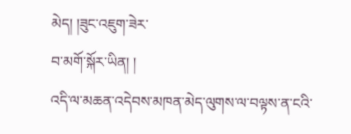མེད། །ཟུང་འཇུག་ཟེར་
བ་མགོ་སྐོར་ཡིན། །
འདི་ལ་མཆན་འདེབས་མཁན་མེད་ལུགས་ལ་བལྟས་ན་ངའི་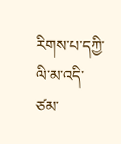རིགས་པ་དཀྱི་ལི་མ་འདི་ཙམ་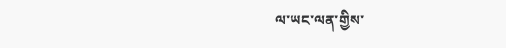ལ་ཡང་ལན་གྱིས་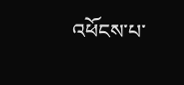འཕོངས་པ་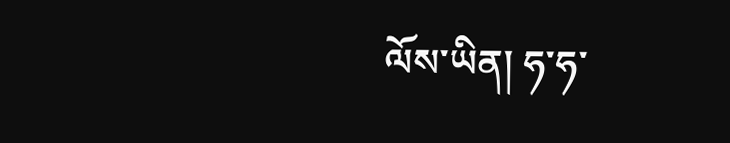ལོས་ཡིན། ཧ་ཧ་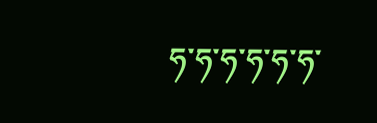ཧ་ཧ་ཧ་ཧ་ཧ་ཧ་